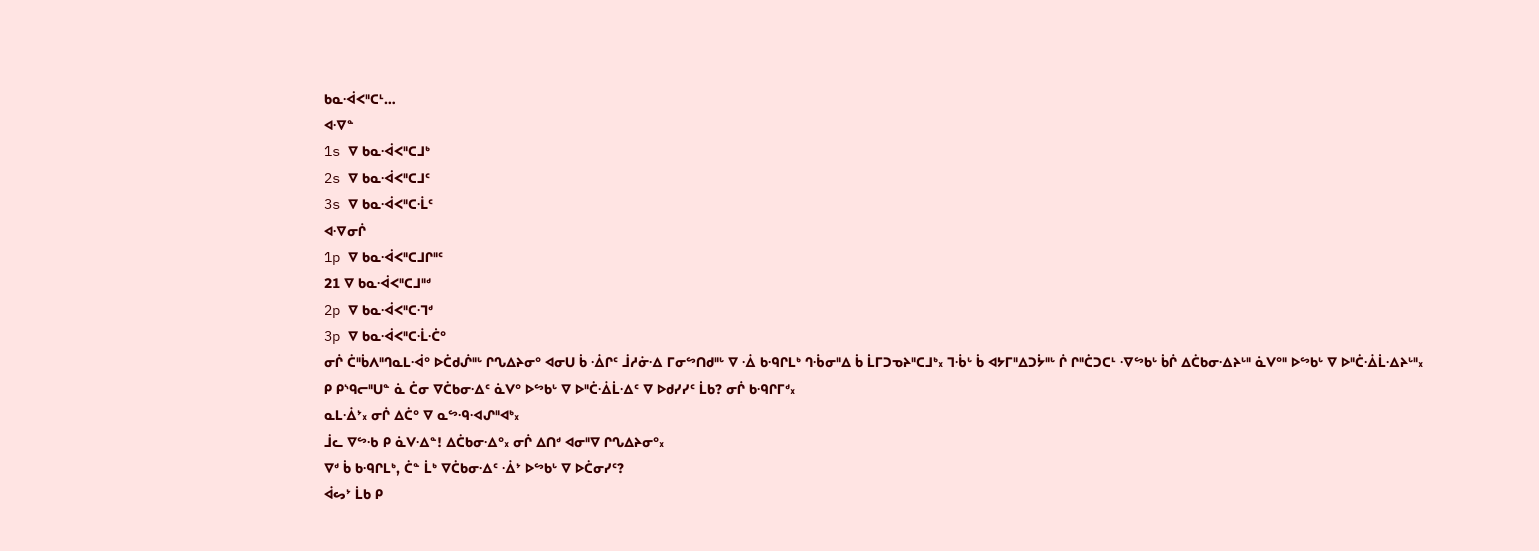ᑲᓇᐙᐸᐦᑕᒻ…
ᐊᐌᓐ
1s ᐁ ᑲᓇᐙᐸᐦᑕᒧᒃ
2s ᐁ ᑲᓇᐙᐸᐦᑕᒧᑦ
3s ᐁ ᑲᓇᐙᐸᐦᑕᒸᑦ
ᐊᐌᓂᒌ
1p ᐁ ᑲᓇᐙᐸᐦᑕᒧᒋᐦᑦ
21 ᐁ ᑲᓇᐙᐸᐦᑕᒧᐦᒄ
2p ᐁ ᑲᓇᐙᐸᐦᑕᒬᒄ
3p ᐁ ᑲᓇᐙᐸᐦᑕᒸᑣᐤ
ᓂᒌ ᑖᐦᑳᐱᐦᒉᓇᒪᐙᐤ ᐅᑖᑯᔒᐦᒡ ᒋᔐᐃᔨᓂᐤ ᐊᓂᑌ ᑳ ᐐᒋᑦ ᒨᓱᓃᐎ ᒥᓂᔥᑎᑯᐦᒡ ᐁ ᐐ ᑲᑴᒋᒪᒃ ᒉᒀᓂᐦᐃ ᑳ ᒫᒥᑐᓀᔨᐦᑕᒧᒃ᙮ ᒣᒀᒡ ᑳ ᐊᔭᒥᐦᐃᑐᔮᐦᒡ ᒌ ᒋᐦᑖᑐᑕᒻ ᐌᔥᑲᒡ ᑳᒌ ᐃᑖᑲᓂᐎᔨᒡᐦ ᓈᐯᐤᐦ ᐅᔥᑲᒡ ᐁ ᐅᐦᑖᐐᒫᐎᔨᒡᐦ᙮
ᑭ ᑭᔅᑫᓕᐦᑌᓐ ᓈ ᑖᓂ ᐁᑖᑲᓂᐎᑦ ᓈᐯᐤ ᐅᔥᑲᒡ ᐁ ᐅᐦᑖᐐᒫᐎᑦ ᐁ ᐅᑯᓯᓯᑦ ᒫᑲ? ᓂᒌ ᑲᑴᒋᒥᒄ᙮
ᓇᒪᐐᔾ᙮ ᓂᒌ ᐃᑖᐤ ᐁ ᓇᔥᑴᐗᔑᐦᐊᒃ᙮
ᒨᓚ ᐁᔥᑾ ᑭ ᓈᐯᐎᓐ! ᐃᑖᑲᓂᐎᐤ᙮ ᓂᒌ ᐃᑎᒄ ᐊᓂᐦᐁ ᒋᔐᐃᔨᓂᐤ᙮
ᐁᒄ ᑳ ᑲᑴᒋᒪᒃ, ᑖᓐ ᒫᒃ ᐁᑖᑲᓂᐎᑦ ᐐᔾ ᐅᔥᑲᒡ ᐁ ᐅᑖᓂᓯᑦ?
ᐋᔕᔾ ᒫᑲ ᑭ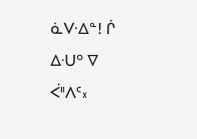ᓈᐯᐎᓐ! ᒌ ᐃᑗᐤ ᐁ ᐹᐦᐱᑦ᙮